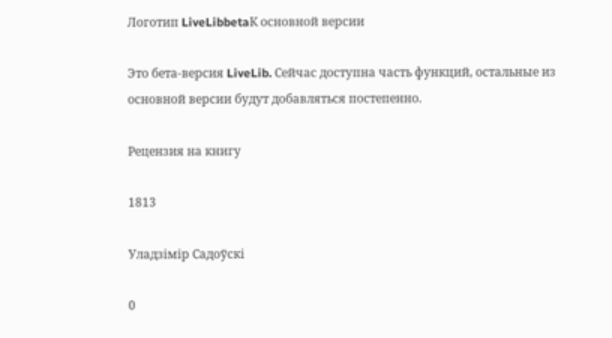Логотип LiveLibbetaК основной версии

Это бета-версия LiveLib. Сейчас доступна часть функций, остальные из основной версии будут добавляться постепенно.

Рецензия на книгу

1813

Уладзімір Садоўскі

0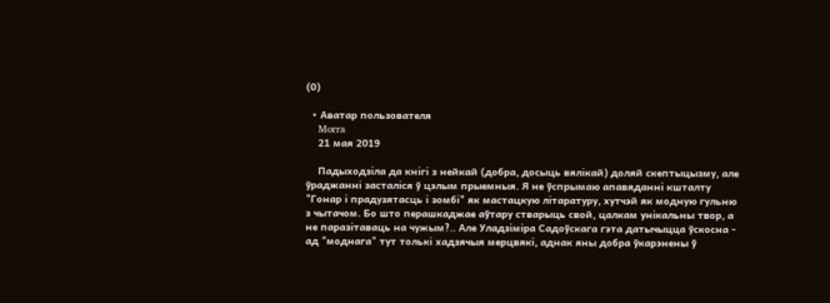(0)

  • Аватар пользователя
    Morra
    21 мая 2019

    Падыходзіла да кнігі з нейкай (добра, досыць вялікай) доляй скептыцызму, але ўраджанні засталіся ў цэлым прыемныя. Я не ўспрымаю апавяданні кшталту "Гонар і прадузятасць і зомбі" як мастацкую літаратуру, хутчэй як модную гульню з чытачом. Бо што перашкаджае аўтару стварыць свой, цалкам унікальны твор, а не паразітаваць на чужым?.. Але Уладзіміра Садоўскага гэта датычыцца ўскосна - ад "моднага" тут толькі хадзячыя мерцвякі, аднак яны добра ўкарэнены ў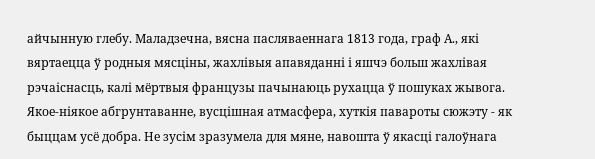айчынную глебу. Маладзечна, вясна пасляваеннага 1813 года, граф А., які вяртаецца ў родныя мясціны, жахлівыя апавяданні і яшчэ больш жахлівая рэчаіснасць, калі мёртвыя французы пачынаюць рухацца ў пошуках жывога. Якое-ніякое абгрунтаванне, вусцішная атмасфера, хуткія павароты сюжэту - як быццам усё добра. Не зусім зразумела для мяне, навошта ў якасці галоўнага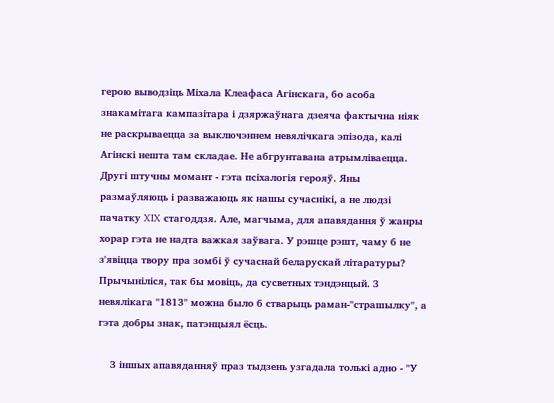герою выводзіць Міхала Клеафаса Агінскага, бо асоба знакамітага кампазітара і дзяржаўнага дзеяча фактычна ніяк не раскрываецца за выключэннем невялічкага эпізода, калі Агінскі нешта там складае. Не абгрунтавана атрымліваецца. Другі штучны момант - гэта псіхалогія герояў. Яны размаўляюць і разважаюць як нашы сучаснікі, а не людзі пачатку XIX стагоддзя. Але, магчыма, для апавядання ў жанры хорар гэта не надта важкая заўвага. У рэшце рэшт, чаму б не з'явіцца твору пра зомбі ў сучаснай беларускай літаратуры? Прычыніліся, так бы мовіць, да сусветных тэндэнцый. З невялікага "1813" можна было б стварыць раман-"страшылку", а гэта добры знак, патэнцыял ёсць.

    З іншых апавяданняў праз тыдзень узгадала толькі адно - "У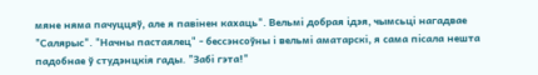мяне няма пачуццяў, але я павінен кахаць". Вельмі добрая ідэя, чымсьці нагадвае "Салярыс". "Начны пастаялец" - бессэнсоўны і вельмі аматарскі, я сама пісала нешта падобнае ў студэнцкія гады. "Забі гэта!"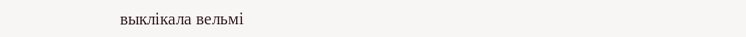выклікала вельмі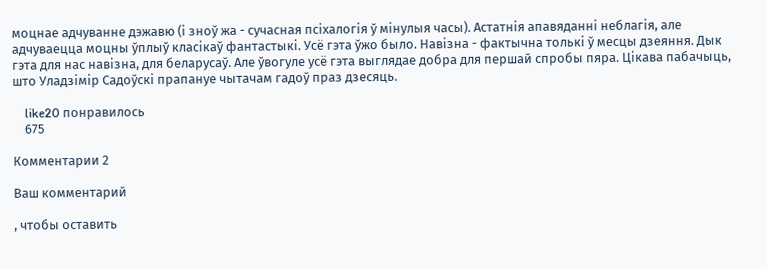моцнае адчуванне дэжавю (і зноў жа - сучасная псіхалогія ў мінулыя часы). Астатнія апавяданні неблагія, але адчуваецца моцны ўплыў класікаў фантастыкі. Усё гэта ўжо было. Навізна - фактычна толькі ў месцы дзеяння. Дык гэта для нас навізна, для беларусаў. Але ўвогуле усё гэта выглядае добра для першай спробы пяра. Цікава пабачыць, што Уладзімір Садоўскі прапануе чытачам гадоў праз дзесяць.

    like20 понравилось
    675

Комментарии 2

Ваш комментарий

, чтобы оставить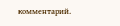комментарий.